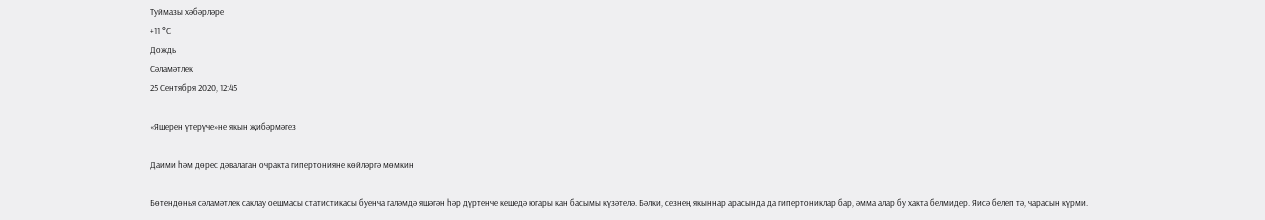Туймазы хәбәрләре
+11 °С
Дождь
Сәламәтлек
25 Сентября 2020, 12:45

«Яшерен үтерүче»не якын җибәрмәгез

Даими һәм дөрес дәвалаган очракта гипертонияне көйләргә мөмкин

Бөтендөнья сәламәтлек саклау оешмасы статистикасы буенча галәмдә яшәгән һәр дүртенче кешедә югары кан басымы күзәтелә. Бәлки, сезнең якыннар арасында да гипертониклар бар, әмма алар бу хакта белмидер. Яисә белеп тә, чарасын күрми.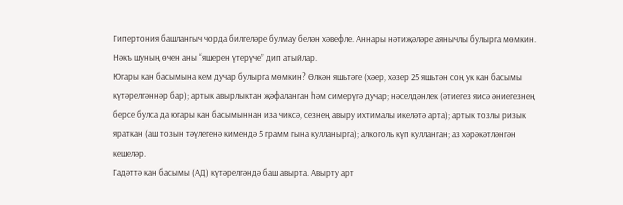Гипертония башлангыч чорда билгеләре булмау белән хәвефле. Аннары нәтиҗәләре аянычлы булырга мөмкин. Нәкъ шуның өчен аны “яшерен үтерүче” дип атыйлар.
Югары кан басымына кем дучар булырга мөмкин? Өлкән яшьтәге (хәер, хәзер 25 яшьтән соң ук кан басымы күтәрелгәннәр бар); артык авырлыктан җәфаланган һәм симерүгә дучар; нәселдәнлек (әтиегез яисә әниегезнең берсе булса да югары кан басымыннан иза чиксә, сезнең авыру ихтималы икеләтә арта); артык тозлы ризык яраткан (аш тозын тәүлегенә кимендә 5 грамм гына кулланырга); алкоголь күп кулланган; аз хәрәкәтләнгән кешеләр.
Гадәттә кан басымы (АД) күтәрелгәндә баш авырта. Авырту арт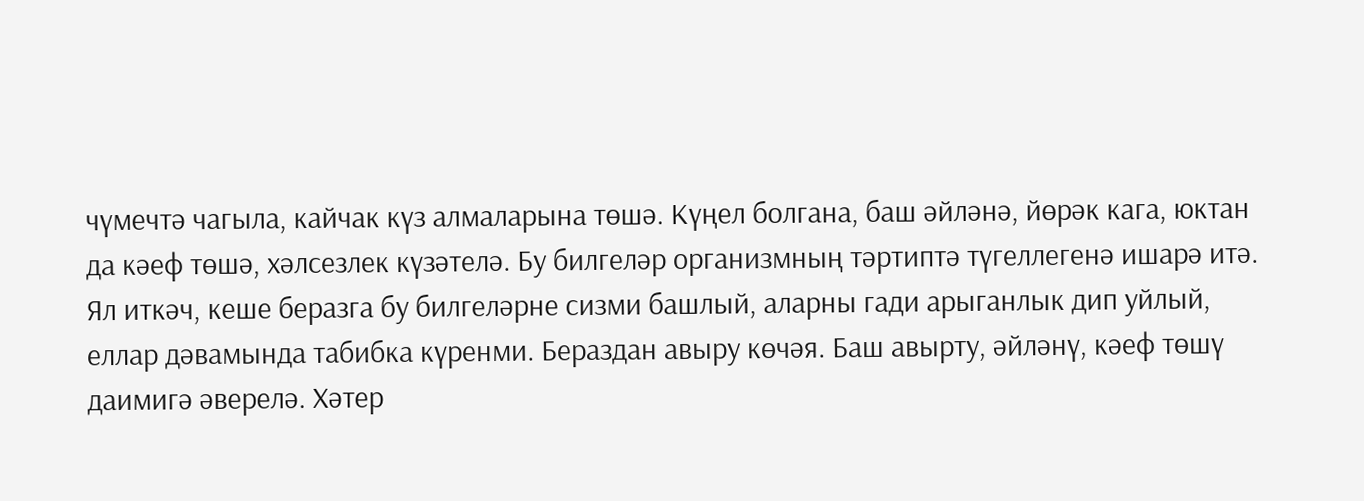чүмечтә чагыла, кайчак күз алмаларына төшә. Күңел болгана, баш әйләнә, йөрәк кага, юктан да кәеф төшә, хәлсезлек күзәтелә. Бу билгеләр организмның тәртиптә түгеллегенә ишарә итә. Ял иткәч, кеше беразга бу билгеләрне сизми башлый, аларны гади арыганлык дип уйлый, еллар дәвамында табибка күренми. Бераздан авыру көчәя. Баш авырту, әйләнү, кәеф төшү даимигә әверелә. Хәтер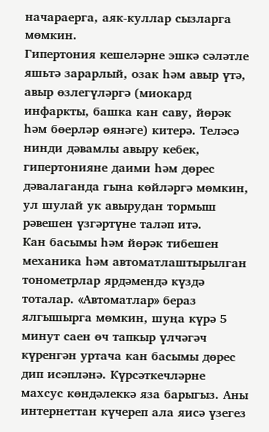начараерга, аяк-куллар сызларга мөмкин.
Гипертония кешеләрне эшкә сәләтле яшьтә зарарлый, озак һәм авыр үтә, авыр өзлегүләргә (миокард инфаркты, башка кан саву, йөрәк һәм бөерләр өянәге) китерә. Теләсә нинди дәвамлы авыру кебек, гипертонияне даими һәм дөрес дәвалаганда гына көйләргә мөмкин, ул шулай ук авырудан тормыш рәвешен үзгәртүне таләп итә.
Кан басымы һәм йөрәк тибешен механика һәм автоматлаштырылган тонометрлар ярдәмендә күздә тоталар. «Автоматлар» бераз ялгышырга мөмкин, шуңа күрә 5 минут саен өч тапкыр үлчәгәч күренгән уртача кан басымы дөрес дип исәпләнә. Күрсәткечләрне махсус көндәлеккә яза барыгыз. Аны интернеттан күчереп ала яисә үзегез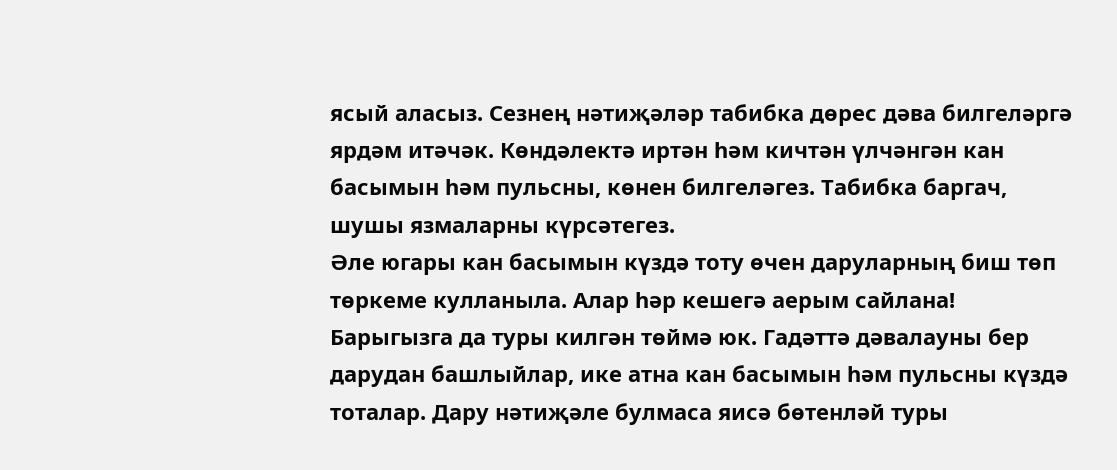ясый аласыз. Сезнең нәтиҗәләр табибка дөрес дәва билгеләргә ярдәм итәчәк. Көндәлектә иртән һәм кичтән үлчәнгән кан басымын һәм пульсны, көнен билгеләгез. Табибка баргач, шушы язмаларны күрсәтегез.
Әле югары кан басымын күздә тоту өчен даруларның биш төп төркеме кулланыла. Алар һәр кешегә аерым сайлана! Барыгызга да туры килгән төймә юк. Гадәттә дәвалауны бер дарудан башлыйлар, ике атна кан басымын һәм пульсны күздә тоталар. Дару нәтиҗәле булмаса яисә бөтенләй туры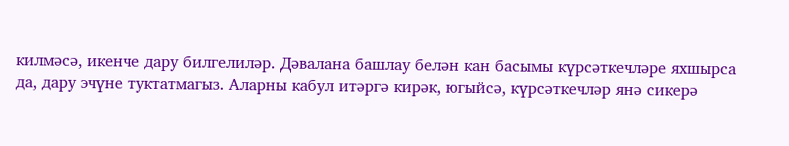килмәсә, икенче дару билгелиләр. Дәвалана башлау белән кан басымы күрсәткечләре яхшырса да, дару эчүне туктатмагыз. Аларны кабул итәргә кирәк, югыйсә, күрсәткечләр янә сикерә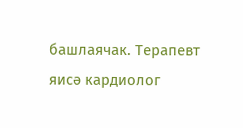башлаячак. Терапевт яисә кардиолог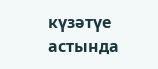күзәтүе астында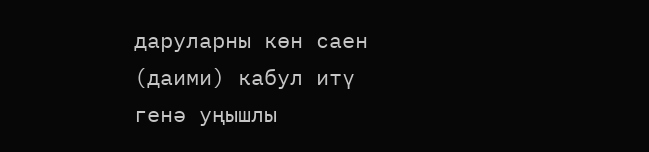даруларны көн саен (даими) кабул итү генә уңышлы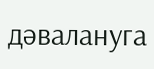дәвалануга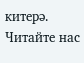китерә.
Читайте нас